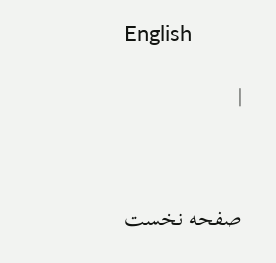English

|



صفحه نخست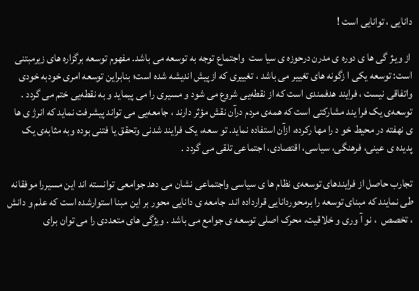دانايی ، توانايی است !

 از ویـژ گی ها ی دوره ی مدرن درحوزه ی سیا ست  واجتماع توجه به توسعه می باشد. مفهوم توسعه برگزاره های زیرمبتنی است: توسعه یکی ا زگونه های تغییر می باشد ، تغییری که ازپیش اندیشه شده است؛ بنابراین توسعه امری خودبه خودی واتفاقی نیست ، فرایند هدفمندی است كه از نقطه‌یی شروع می شود و مسیری را می پیماید و به نقطه‌یی ختم می گردد . توسعه‌ی یک فرا یند مشارکتی است که همه‌ی مردم درآن نقش مؤثر دارند ، جامعه‌یی می تواند پیشرفت نماید که انرژ ی ها ی نهفته در محیط خو د را مها رکرده، ازآن استفاده نماید. تو سعه، یک فرایند شدنی وتحقق یا فتنی بوده وبه مثابه‌ی یک پدیده ی عینی، فرهنگی، سیاسی، اقتصادی، اجتماعی تلقی می گردد .

تجارب حاصل از فرایند‌های توسعه‌ی نظام ها ی سیاسی واجتماعی نشان می دهد جوامعی توانسته اند این مسیررا موفقانه طی نمایند که مبنای توسعه را برمحوردانایی قرارداده اند. جامعه ی دانایی محور بر این مبنا استوارشده است که علم و دانش ، تخصص  ، نو آ وری و خلاقیت، محرک اصلی توسعه ی جوامع می باشد . ویژگی های متعددی را می توان برای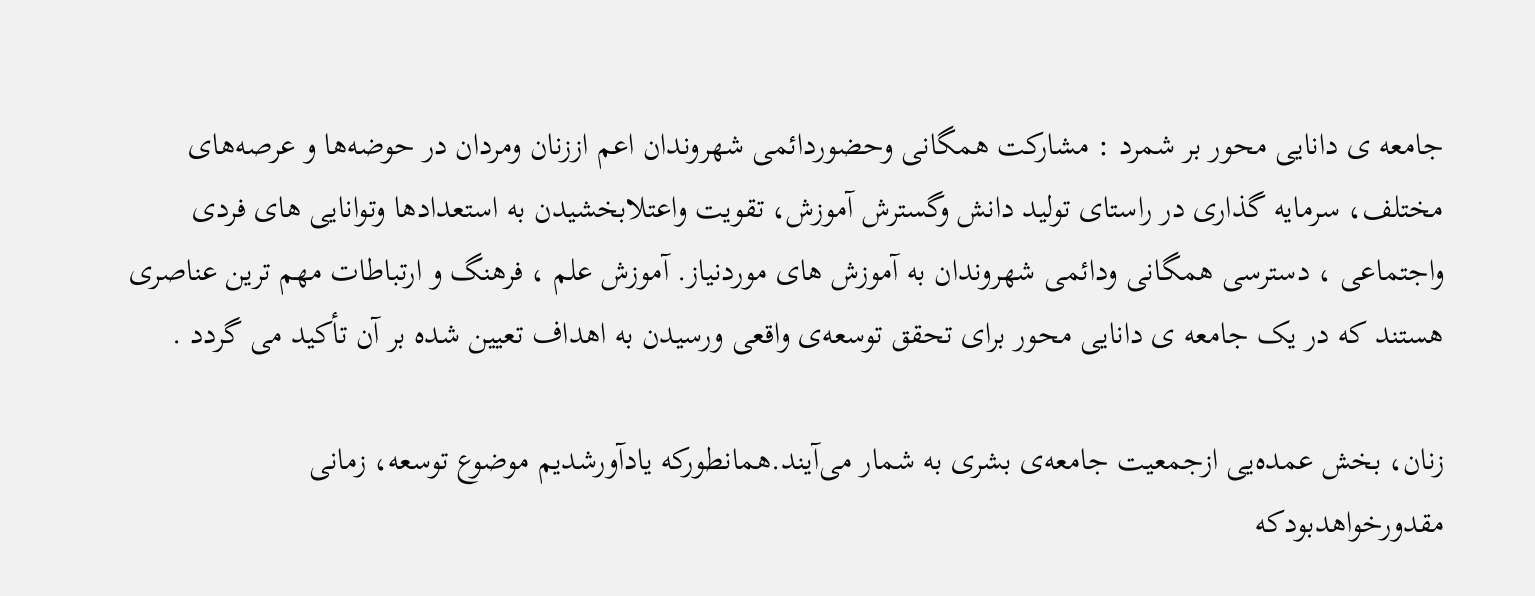جامعه ی دانایی محور بر شمرد : مشارکت همگانی وحضوردائمی شهروندان اعم اززنان ومردان در حوضه‌ها و عرصه‌های مختلف، سرمایه گذاری در راستای تولید دانش وگسترش آموزش، تقویت واعتلابخشیدن به استعدادها وتوانایی های فردی واجتماعی ، دسترسی همگانی ودائمی شهروندان به آموزش های موردنیاز. آموزش علم ، فرهنگ و ارتباطات مهم ترین عناصری هستند که در یک جامعه ی دانایی محور برای تحقق توسعه‌ی واقعی ورسیدن به اهداف تعیین شده بر آن تأکید می گردد .

زنان، بخش عمده‌یی ازجمعیت جامعه‌ی بشری به شمار می‌آیند.همانطورکه یادآورشدیم موضوع توسعه، زمانی مقدورخواهدبودکه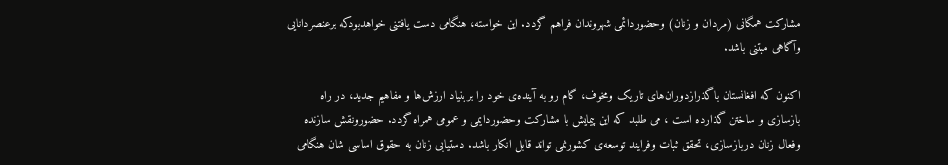مشارکت همگانی (مردان و زنان) وحضوردائمی شهروندان فراهم گردد. این خواسته، هنگامی دست یافتنی خواهدبودکه برعنصردانایی وآگاهی مبتنی باشد.

اكنون که افغانستان باگذرازدوران‌های تاریک ومخوف، گام رو به آینده‌ی خود را بربنیاد ارزش‌ها و مفاهیم جدید، در راه بازسازی و ساختن گذارده است ، می طلبد که این پیمایش با مشارکت وحضوردایمی و عمومی همراه گردد. حضورونقش سازنده وفعال زنان دربازسازی، تحقق ثبات وفرایند توسعه‌ی کشورنمی تواند قابل انكار باشد. دستیابی زنان به حقوق اساسی شان هنگامی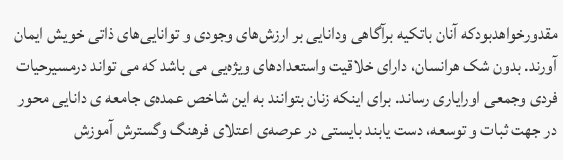مقدورخواهدبودکه آنان باتکیه برآگاهی ودانایی بر ارزش‌های وجودی و توانایی‌های ذاتی خویش ایمان آورند. بدون شک هرانسان، دارای خلاقیت واستعدادهای ویژه‌یی می باشد که می تواند درمسیرحیات فردی وجمعی اورایاری رساند. برای اینکه زنان بتوانند به این شاخص عمده‌ی جامعه ی دانایی محور در جهت ثبات و توسعه، دست یابند بایستی در عرصه‌ی اعتلای فرهنگ وگسترش آموزش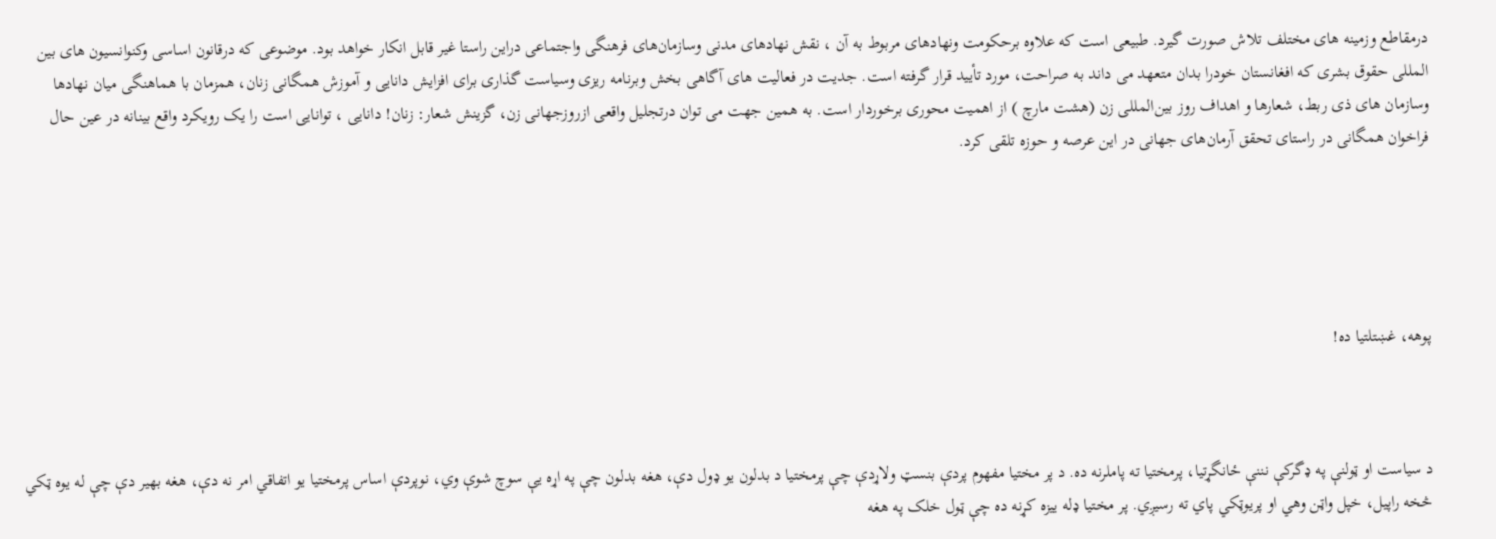درمقاطع وزمینه های مختلف تلاش صورت گیرد. طبیعی است که علاوه برحکومت ونهادهای مربوط به آن ، نقش نهادهای مدنی وسازمان‌های فرهنگی واجتماعی دراین راستا غیر قابل انكار خواهد بود. موضوعی که درقانون اساسی وکنوانسیون های بین المللی حقوق بشری که افغانستان خودرا بدان متعهد می داند به صراحت، مورد تأیید قرار گرفته است. جدیت در فعالیت های آگاهی بخش وبرنامه ریزی وسیاست گذاری برای افزایش دانایی و آموزش همگانی زنان، همزمان با هماهنگی میان نهادها وسازمان های ذی ربط، شعارها و اهداف روز بین‌المللی زن (هشت مارچ ) از اهمیت محوری برخوردار است. به همین جهت می توان درتجلیل واقعی ازروزجهانی زن، گزینش شعار: زنان! دانایی ، توانایی است را یک رویکرد واقع بینانه در عین حال فراخوان همگانی در راستای تحقق آرمان‌های جهانی در این عرصه و حوزه تلقی کرد.





پوهه، غښتلتيا ده!



د سياست او ټولنې په ډگرکې نننې ځانگړتيا، پرمختيا ته پاملرنه ده. د پر مختيا مفهوم پردې بنسټ ولاړدې چې پرمختيا د بدلون يو ډول دې، هغه بدلون چې په اړه يې سوچ شوې وي، نوپردې اساس پرمختيا يو اتفاقي امر نه دې، هغه بهير دې چې له يوه ټکي څخه راپيل، خپل واټن وهي او پريوټکي پاي ته رسيږي. پر مختيا ډله ييزه کړنه ده چې ټول خلک په هغه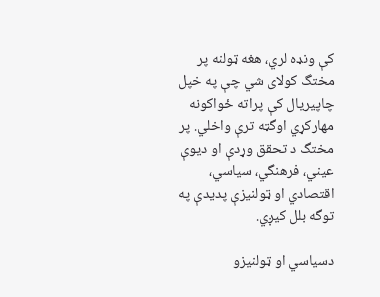کې ونډه لري، هغه ټولنه پر مختگ کولاى شي چې په خپل چاپيريال کې پراته ځواکونه مهارکړي اوگټه ترې واخلي. پر مختگ د تحقق وړدې او ديوې عيني، فرهنگي، سياسي، اقتصادي او ټولنيزې پديدې په توگه بلل کيږي.

دسياسي او ټولنيزو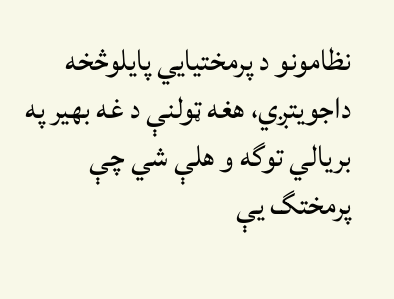نظامونو د پرمختيايي پايلوڅخه داجويتږي، هغه ټولنې د غه بهير په بريالي توگه و هلې شي چې پرمختگ يې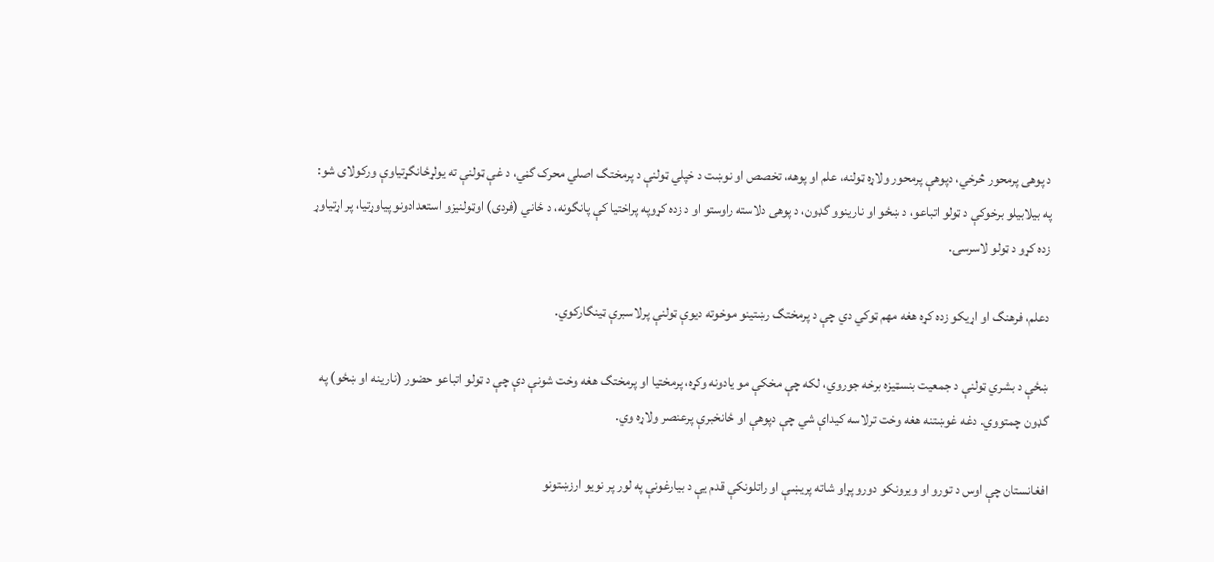د پوهى پرمحور څرخي، دپوهې پرمحور ولاړه ټولنه، علم او پوهه، تخصص او نوښت د خپلي ټولنې د پرمختگ اصلي محرک گڼي، د غې ټولنې ته يولړځانگړتياوې ورکولاى شو: په بيلابيلو برخوکې د ټولو اتباعو، د ښځو او نارينوو گډون، د پوهى دلاسته راوستو او د زده کړوپه پراختيا کې پانگونه، د ځاني (فردى) اوټولنيزو استعدادونو پياوړتيا، پر اړتياوړ زده کړو د ټولو لاسرسۍ.

دعلم، فرهنگ او اړيکو زده کړه هغه مهم ټوکي دي چې د پرمختگ رښتينو موخوته ديوې ټولنې پرلاسبرې ټينگارکوي.

ښځې د بشري ټولنې د جمعيت بنسټيزه برخه جوروي، لکه چې مخکې مو يادونه وکړه، پرمختيا او پرمختگ هغه وخت شونې دې چې د ټولو اتباعو حضور (نارينه او ښځو) په گډون چمتووي. دغه غوښتنه هغه وخت ترلاسه کيداې شي چې دپوهې او ځانخبرې پرعنصر ولاړه وي.

افغانستان چې اوس د تورو او ويرونکو دورو پړاو شاته پريښې او راتلونکې قدم يې د بيارغونې په لور پر نويو ارزښتونو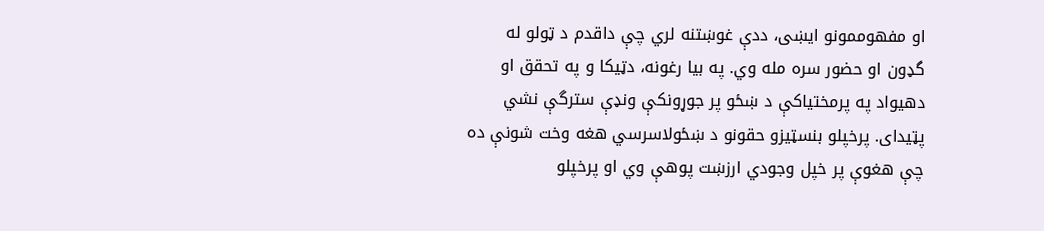او مفهوممونو ايښى، ددې غوښتنه لري چې داقدم د ټولو له گډون او حضور سره مله وي. په بيا رغونه، دټيکا و په تحقق او دهيواد په پرمختياکې د ښځو پر جوړونکې ونډې سترگې نشي پټيداى. پرخپلو بنسټيزو حقونو د ښځولاسرسي هغه وخت شونې ده چې هغوې پر خپل وجودي ارزښت پوهې وي او پرخپلو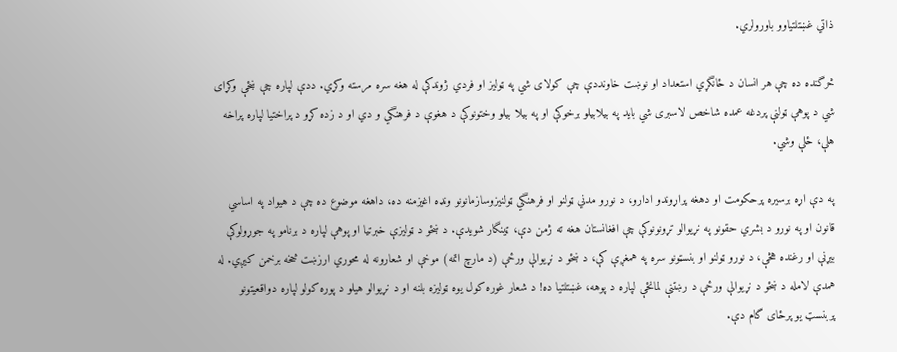ذاتي غښتلتياوو باورولري.

څرگنده ده چې هر انسان د ځانگړي استعداد او نوښت خاونددې چې کولاى شي په ټوليز او فردي ژوندکې له هغه سره مرسته وکړي. ددې لپاره چې ښځې وکړاى شي د پوهې ټولنې پردغه عمده شاخص لاسبرى شي بايد په بيلابيلو برخوکې او په بيلا بيلو وختونوکې د هغوې د فرهنگي و دي او د زده کړو د پراختيا لپاره پراخه هلې، ځلې وشي.

په دې اړه برسيره پرحکومت او دهغه پراړوندو ادارو، د نورو مدني ټولنو او فرهنگي ټولنيزوسازمانونو ونډه اغيزمنه ده، داهغه موضوع ده چې د هيواد په اساسي قانون او په نورو د بشري حقونو په نړيوالو تړونونوکې چې افغانستان هغه ته ژمن دې، ټينگار شويدې. د ښځو د ټوليزې خبرتيا او پوهې لپاره د برنامو په جوړولوکې بيړنې او رغنده هڅې، د نورو ټولنو او بنسټونو سره په همغږې کې، د ښځو د نړيوالې ورځې (د مارچ اتمه) موخې او شعارونه له محوري ارزښت څخه برخمن کيږي. له همدې لامله د ښځو د نړيوالې ورځې د رښتنې لمانځې لپاره د پوهه، غښتلتيا ده! د شعار غوره کول يوه ټوليزه بلنه او د نړيوالو هيلو د پوره کولو لپاره دواقعيتونو پربنسټ يو پرځاى گام دې.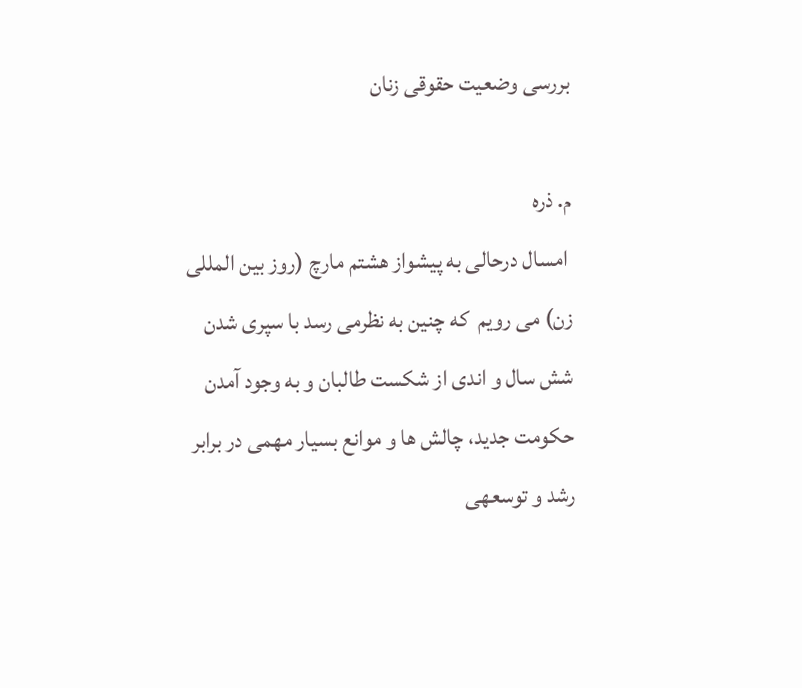بررسی وضعیت حقوقی زنان

م. ذره
 امسال درحالی به پیشواز هشتم مارچ (روز بین المللی زن) می رویم  كه چنین به نظرمی رسد با سپری شدن شش سال و اندی از شكست طالبان و به وجود آمدن حكومت جدید، چالش ها و موانع بسیار مهمی در برابر رشد و توسعهی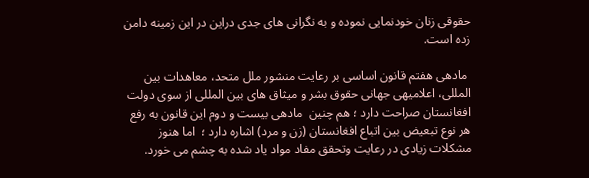حقوقی زنان خودنمایی نموده و به نگرانی های جدی دراین در این زمینه دامن زده است.

 مادهی هفتم قانون اساسی بر رعایت منشور ملل متحد، معاهدات بین المللی، اعلامیهی جهانی حقوق بشر و میثاق های بین المللی از سوی دولت افغانستان صراحت دارد ؛ هم چنین  مادهی بیست و دوم این قانون به رفع هر نوع تبعیض بین اتباع افغانستان (زن و مرد) اشاره دارد ؛  اما هنوز مشكلات زیادی در رعایت وتحقق مفاد مواد یاد شده به چشم می خورد.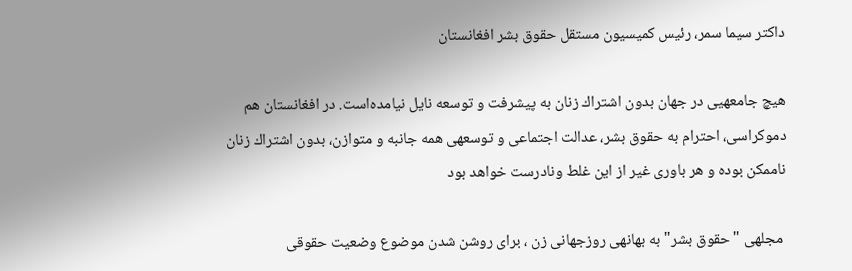داکتر سیما سمر، رئیس کمیسیون مستقل حقوق بشر افغانستان

هیچ جامعهیی در جهان بدون اشتراك زنان به پیشرفت و توسعه نایل نیامده‌است. در افغانستان هم دموكراسی، احترام به حقوق بشر، عدالت اجتماعی و توسعهی همه جانبه و متوازن، بدون اشتراك زنان ناممكن بوده و هر باوری غیر از این غلط ونادرست خواهد بود

 مجلهی "حقوق بشر" به بهانهی روزجهانی زن ، برای روشن شدن موضوع وضعیت حقوقی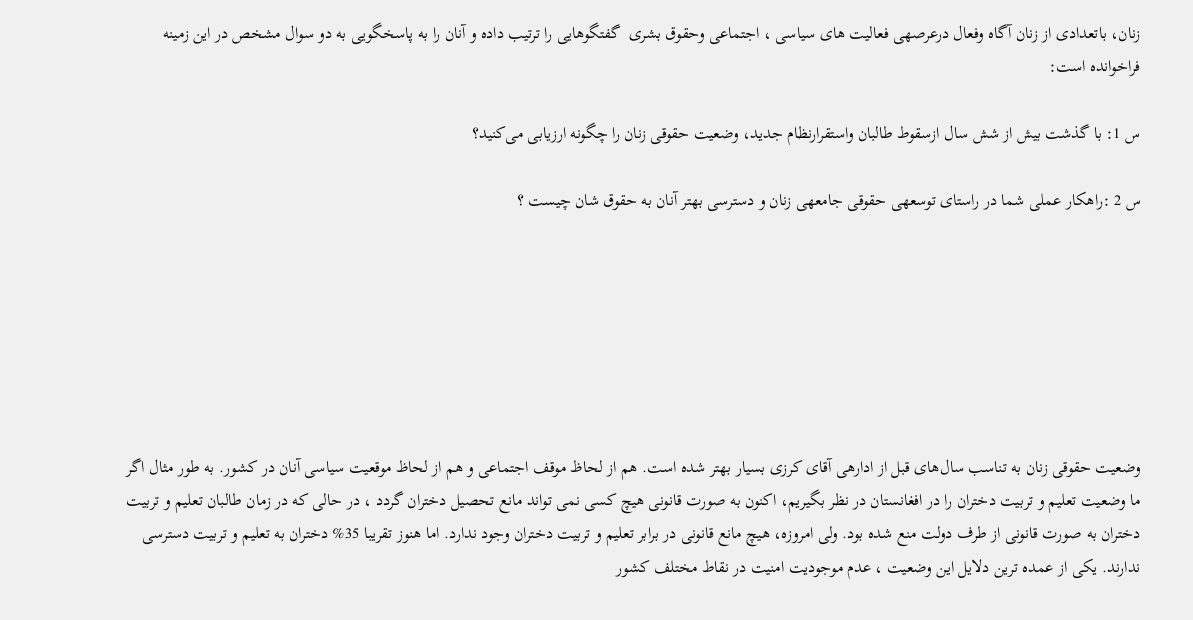زنان، باتعدادی از زنان آگاه وفعال درعرصهی فعالیت های سیاسی ، اجتماعی وحقوق بشری  گفتگوهایی را ترتیب داده و آنان را به پاسخگویی به دو سوال مشخص در این زمینه فراخوانده است:

س 1: با گذشت بیش از شش سال ازسقوط طالبان واستقرارنظام جدید، وضعیت حقوقی زنان را چگونه ارزیابی می‌كنید؟

س 2 :راهكار عملی شما در راستای توسعهی حقوقی جامعهی زنان و دسترسی بهتر آنان به حقوق شان چیست ؟







وضعیت حقوقی زنان به تناسب سال‌های قبل از ادارهی آقای كرزی بسیار بهتر شده است. هم از لحاظ موقف اجتماعی و هم از لحاظ موقعیت سیاسی آنان در كشور. به طور مثال اگر ما وضعیت تعلیم و تربیت دختران را در افغانستان در نظر بگیریم، اكنون به صورت قانونی هیچ كسی نمی تواند مانع تحصیل دختران ‌گردد ، در حالی كه در زمان طالبان تعلیم و تربیت دختران به صورت قانونی از طرف دولت منع شده بود. ولی امروزه، هیچ مانع قانونی در برابر تعلیم و تربیت دختران وجود ندارد. اما هنوز تقریبا 35% دختران به تعلیم و تربیت دسترسی ندارند. یكی از عمده ترین دلایل این وضعیت ، عدم موجودیت امنیت در نقاط مختلف كشور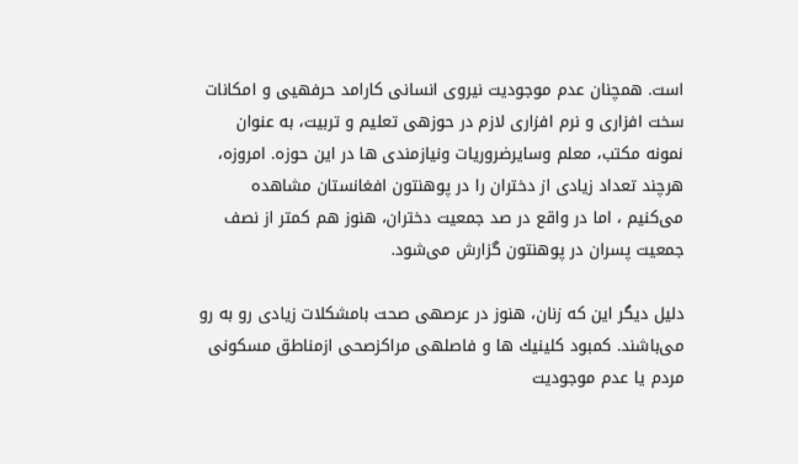است. همچنان عدم موجودیت نیروی انسانی كارامد حرفهیی و امكانات سخت افزاری و نرم افزاری لازم در حوزهی تعلیم و تربیت، به عنوان نمونه مكتب، معلم وسایرضروریات ونیازمندی ها در این حوزه. امروزه، هرچند تعداد زیادی از دختران را در پوهنتون افغانستان مشاهده می‌كنیم ، اما در واقع در صد جمعیت دختران، هنوز هم كمتر از نصف جمعیت پسران در پوهنتون گزارش می‌شود.

دلیل دیگر این كه زنان، هنوز در عرصهی صحت بامشكلات زیادی رو به رو می‌باشند. كمبود كلینیك ها و فاصلهی مراكزصحی ازمناطق مسكونی مردم یا عدم موجودیت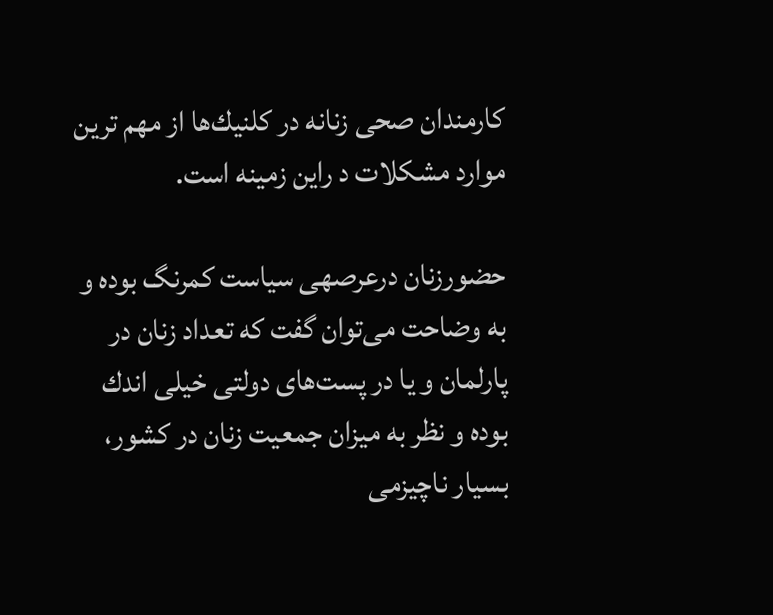كارمندان صحی زنانه در كلنیك‌ها از مهم ترین موارد مشكلات د راین زمینه است.

حضورزنان درعرصهی سیاست كمرنگ بوده و به وضاحت می‌توان گفت كه تعداد زنان در پارلمان و یا در پست‌های دولتی خیلی اندك بوده و نظر به میزان جمعیت زنان در كشور، بسیار ناچیزمی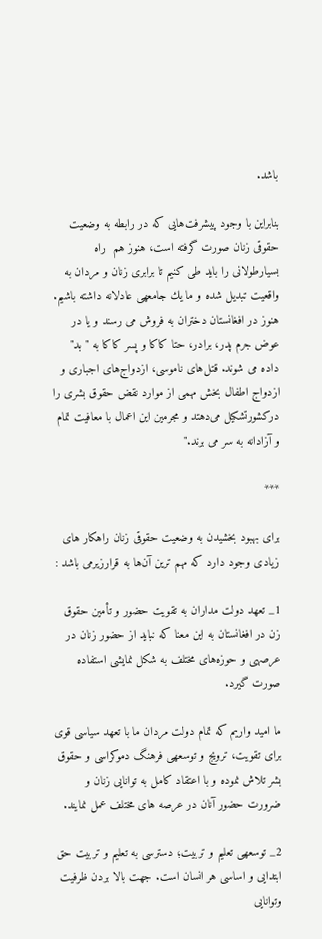باشد.

بنابراین با وجود پیشرفت‌هایی كه در رابطه به وضعیت حقوقی زنان صورت گرفته است، هنوز هم  راه بسیارطولانی را باید طی كنیم تا برابری زنان و مردان به واقعیت تبدیل شده و ما یك جامعهی عادلانه داشته باشیم. هنوز در افغانستان دختران به فروش می ‌رسند و یا در عوض جرم پدر، برادر، حتا كاكا و پسر كاكا به "بد" داده می شوند. قتل‌های ناموسی، ازدواج‌های ‌اجباری و ازدواج اطفال بخش مهمی از موارد نقض حقوق بشری را دركشورتشكیل می‌دهتد و مجرمین این اعمال با معافیت تمام و آزادانه به سر می‌ برند."

***

برای بهبود بخشیدن به وضعیت حقوقی زنان راهكار های زیادی وجود دارد كه مهم ترین آن‌ها به قرارزیرمی باشد :

1_ تعهد دولت مداران به تقویت حضور و تأمین حقوق زن در افغانستان به این معنا كه نباید از حضور زنان در عرصهی و حوزه‌های مختلف به شكل نمایشی استفاده صورت گیرد.

ما امید واریم كه تمام دولت مردان ما با تعهد سیاسی قوی برای تقویت، ترویج و توسعهی فرهنگ دموكراسی و حقوق بشر تلاش نموده و با اعتقاد كامل به توانایی زنان و ضرورت حضور آنان در عرصه های مختلف عمل نمایند.

2_ توسعهی تعلیم و تربیت؛ دسترسی به تعلیم و تربیت حق ابتدایی و اساسی هر انسان است. جهت بالا بردن ظرفیت وتوانایی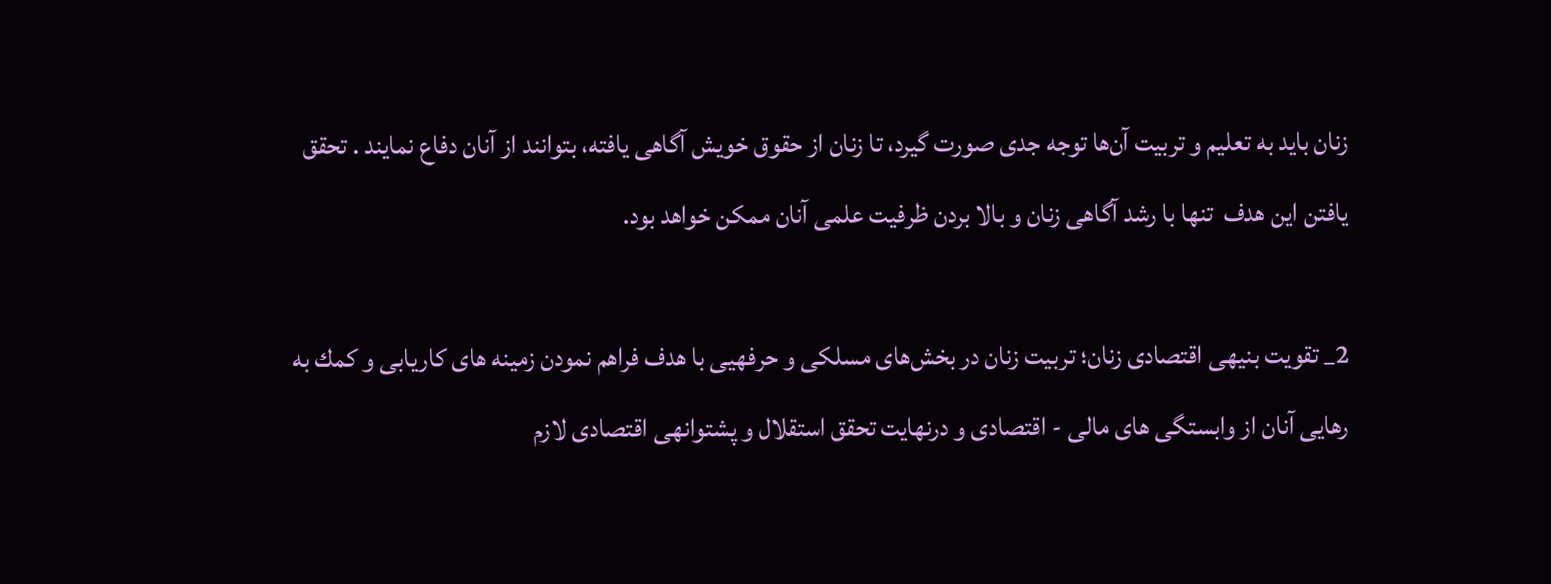زنان باید به تعلیم و تربیت آن‌ها توجه جدی صورت گیرد، تا زنان از حقوق خویش آگاهی یافته، بتوانند از آنان دفاع نمایند . تحقق یافتن این هدف  تنها با رشد آگاهی زنان و بالا بردن ظرفیت علمی آنان ممكن خواهد بود.

2_ تقویت بنیهی اقتصادی زنان؛ تربیت زنان در بخش‌های مسلكی و حرفهیی با هدف فراهم نمودن زمینه های كاریابی و كمك به رهایی آنان از وابستگی های مالی - اقتصادی و درنهایت تحقق استقلال و پشتوانهی اقتصادی لازم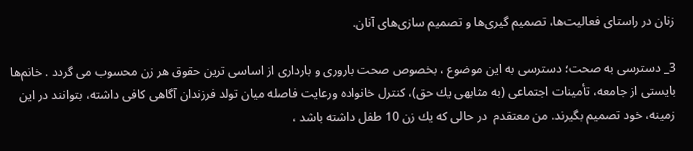زنان در راستای فعالیت‌ها، تصمیم گیری‌ها و تصمیم سازی‌های آنان.

3_ دسترسی به صحت؛ دسترسی به این موضوع ، بخصوص صحت باروری و بارداری از اساسی ترین حقوق هر زن محسوب می گردد . خانم‌ها بایستی از جامعه، تأمینات اجتماعی (به مثابهی یك حق)، كنترل خانواده ورعایت فاصله میان تولد فرزندان آگاهی كافی داشته، بتوانند در این زمینه، خود تصمیم بگیرند. من معتقدم  در حالی كه یك زن 10 طفل داشته باشد ،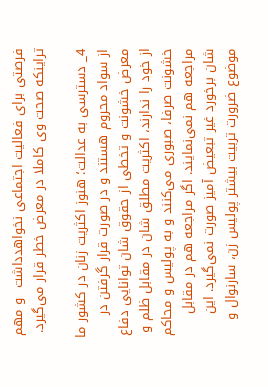فرصتی برای فعالیت اجتماعی نخواهدداشت  و مهم تراینكه صحت وی كاملا در معرض خطر قرار می‌گیرد.

4_ دسترسی به عدالت؛ هنوز اكثریت زنان در كشور ما از سواد محروم هستند و در صورت قرار گرفتن در معرض خشونت و تخطی از حقوق شان توانایی دفاع از خود را ندارند، اكثریت مطلق شان در مقابل ظلم و خشونت صرفا، صبوری می‌كنند و به پولیس و محاكم مراجعه هم نمی‌نمایند. اگر مراجعه هم در مقابل شان برخورد غیر تبعیض آمیز صورت نمی‌گیرد. این موضوع ضرورت تربیت بیشتر پولیس زن، سارنوال و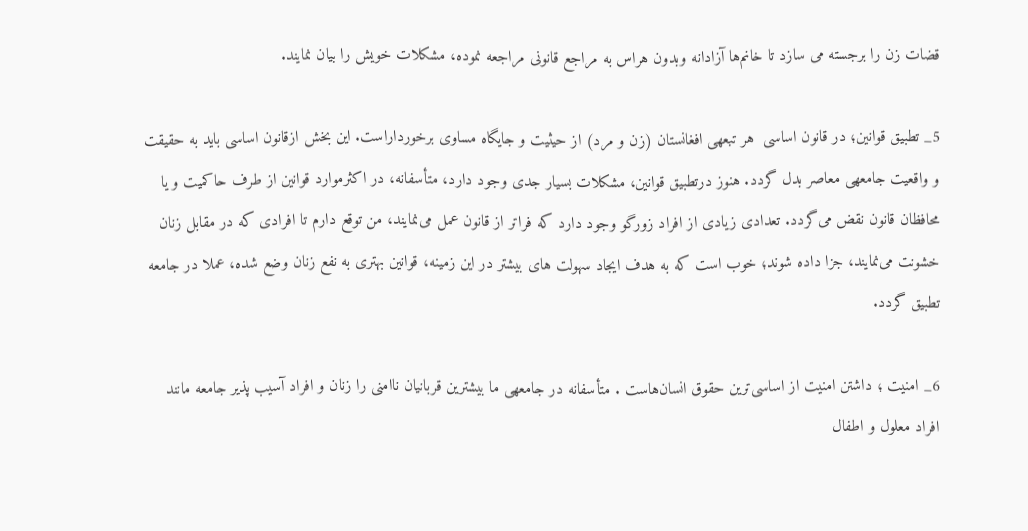قضات زن را برجسته می سازد تا خانم‌ها آزادانه وبدون هراس به مراجع قانونی مراجعه نموده، مشكلات خویش را بیان نمایند.

5_ تطبیق قوانین؛ در قانون اساسی  هر تبعهی افغانستان (زن و مرد) از حیثیت و جایگاه مساوی برخورداراست. این بخش ازقانون اساسی باید به حقیقت و واقعیت جامعهی معاصر بدل گردد. هنوز درتطبیق قوانین، مشكلات بسیار جدی وجود دارد، متأسفانه، در اكثرموارد قوانین از طرف حاكمیت و یا محافظان قانون نقض می‌گردد. تعدادی زیادی از افراد زورگو وجود دارد كه فراتر از قانون عمل می‌نمایند، من توقع دارم تا افرادی كه در مقابل زنان خشونت می‌نمایند، جزا داده شوند؛ خوب است كه به هدف ایجاد سهولت های بیشتر در این زمینه، قوانین بهتری به نفع زنان وضع شده، عملا در جامعه تطبیق گردد.

6_ امنیت ؛ داشتن امنیت از اساسی‌ترین حقوق انسان‌هاست . متأسفانه در جامعهی ما بیشترین قربانیان ناامنی را زنان و افراد آسیب پذیر جامعه مانند افراد معلول و اطفال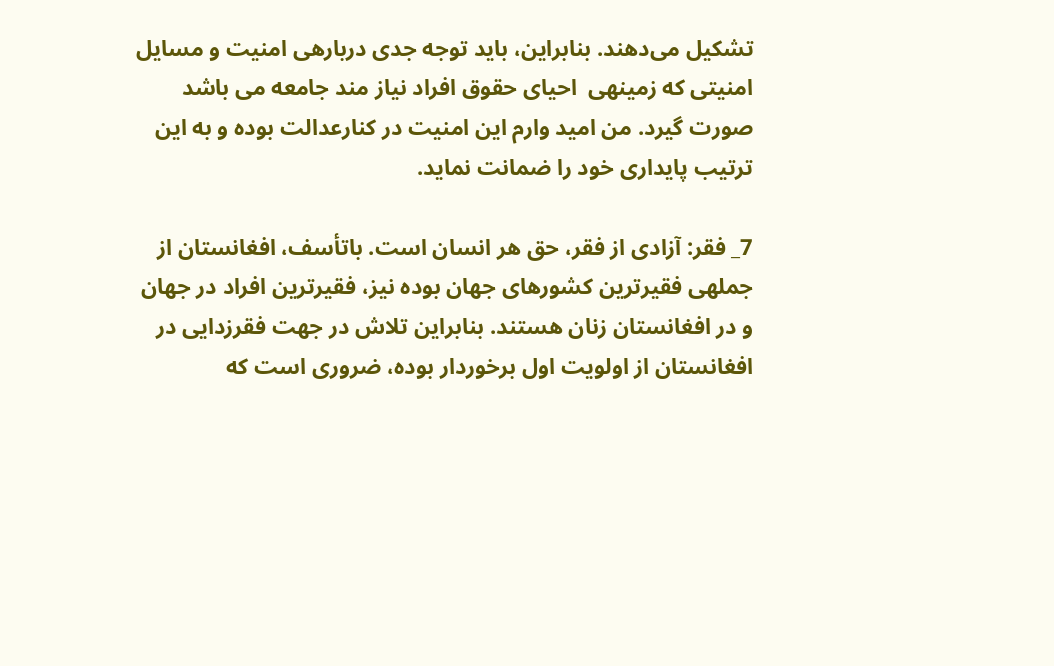تشكیل می‌دهند. بنابراین، باید توجه جدی دربارهی امنیت و مسایل امنیتی كه زمینهی  احیای حقوق افراد نیاز مند جامعه می باشد صورت گیرد. من امید وارم این امنیت در كنارعدالت بوده و به این ترتیب پایداری خود را ضمانت نماید.

7_ فقر: آزادی از فقر، حق هر انسان است. باتأسف، افغانستان از جملهی فقیرترین كشورهای جهان بوده نیز، فقیرترین افراد در جهان و در افغانستان زنان هستند. بنابراین تلاش در جهت فقرزدایی در افغانستان از اولویت اول برخوردار بوده، ضروری است كه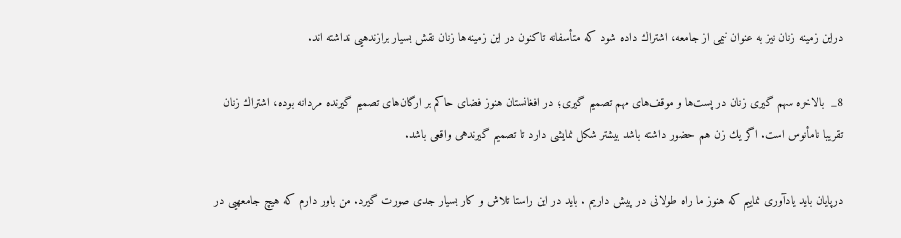دراین زمینه زنان نیز به عنوان نیمی از جامعه، اشتراك داده شود كه متأسفانه تاكنون در این زمینه‌ها زنان نقش بسیار برازندهیی نداشته اند.

8_  بالاخره سهم گیری زنان در پست‌ها و موقف‌های مهم تصمیم گیری؛ در افغانستان هنوز فضای حاكم بر ارگان‌های تصمیم گیرنده مردانه بوده، اشتراك زنان تقریبا نامأنوس است. اگر یك زن هم حضور داشته باشد بیشتر شكل نمایشی دارد تا تصمیم گیرندهی واقعی باشد.

درپایان باید یادآوری نماییم كه هنوز ما راه طولانی در پیش داریم . باید در این راستا تلاش و كار بسیار جدی صورت گیرد. من باور دارم كه هیچ جامعهیی در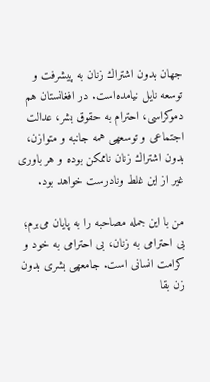جهان بدون اشتراك زنان به پیشرفت و توسعه نایل نیامده‌است. در افغانستان هم دموكراسی، احترام به حقوق بشر، عدالت اجتماعی و توسعهی همه جانبه و متوازن، بدون اشتراك زنان ناممكن بوده و هر باوری غیر از این غلط ونادرست خواهد بود.

من با این جمله مصاحبه را به پایان می‌برم؛ بی احترامی به زنان، بی احترامی به خود و كرامت انسانی است. جامعهی بشری بدون زن بقا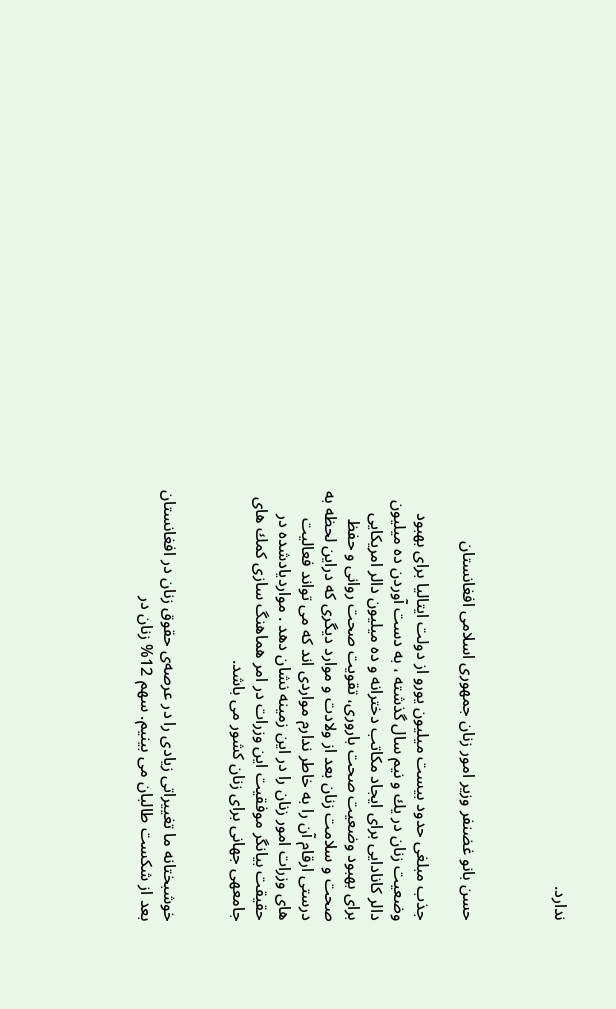ندارد.



حسن بانو غضنفر وزیر امور زنان جمهوری اسلامی افغانستان

جذب مبلغی حدود بیست میلیون یورو از دولت ایتالیا برای بهبود وضعیت زنان در یك و نیم سال گذشته ، به دست آوردن ده میلیون دالر كانادایی برای ایجاد مكاتب دخترانه و ده میلیون دالر امریكایی برای بهبود وضعیت صحت باروری، تقویت صحت روانی و حفظ صحت و سلامت زنان بعد از ولادت و موارد دیگری كه دراین لحظه به درستی ارقام آن را به خاطر ندارم مواردی اند كه می تواند فعالیت های وزرات امور زنان را در این زمینه نشان دهد . مواردیادشده در حقیقت بیانگر موفقیت این وزرات در امر هماهنگ سازی كمك های جامعهی جهانی برای زنان كشور می باشد.


خوشبختانه ما تغییراتی زیادی را در عرصه‌ی حقوق زنان در افغانستان بعد از شكست طالبان می بینیم. سهم 12% زنان در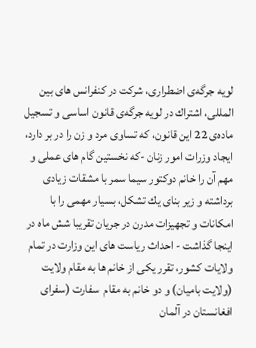لویه جرگه‌ی اضطراری، شركت در كنفرانس های بین المللی، اشتراك در لویه جرگه‌ی قانون اساسی و تسجیل ماده‌ی 22 این قانون، كه تساوی مرد و زن را در بر دارد، ایجاد وزرات امور زنان -كه نخستین گام های عملی و مهم آن را خانم دوكتور سیما سمر با مشقات زیادی برداشته و زیر بنای یك تشكل، بسیار مهمی را با امكانات و تجهیزات مدرن در جریان تقریبا شش ماه در اینجا گذاشت - احداث ریاست های این وزارت در تمام ولایات كشور، تقرر یكی از خانم ها به مقام ولایت (ولایت بامیان) و دو خانم به مقام  سفارت (سفرای افغانستان در آلمان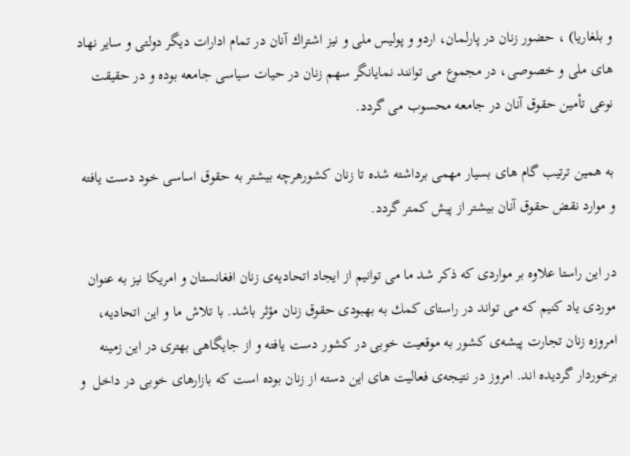و بلغاریا) ، حضور زنان در پارلمان، اردو و پولیس ملی و نیز اشتراك آنان در تمام ادارات دیگر دولتی و سایر نهاد های ملی و خصوصی، در مجموع می توانند نمایانگر سهم زنان در حیات سیاسی جامعه بوده و در حقیقت نوعی تأمین حقوق آنان در جامعه محسوب می گردد.

به همین ترتیب گام های بسیار مهمی برداشته شده تا زنان كشورهرچه بیشتر به حقوق اساسی خود دست یافته و موارد نقض حقوق آنان بیشتر از پیش كمتر گردد.

در این راستا علاوه بر مواردی كه ذكر شد ما می توانیم از ایجاد اتحادیه‌ی زنان افغانستان و امریكا نیز به عنوان موردی یاد كنیم كه می تواند در راستای كمك به بهبودی حقوق زنان مؤثر باشد. با تلاش ما و این اتحادیه، امروزه زنان تجارت پیشه‌ی كشور به موقعیت خوبی در كشور دست یافته و از جایگاهی بهتری در این زمینه برخوردار گردیده اند. امروز در نتیجه‌ی فعالیت های این دسته از زنان بوده است كه بازارهای خوبی در داخل  و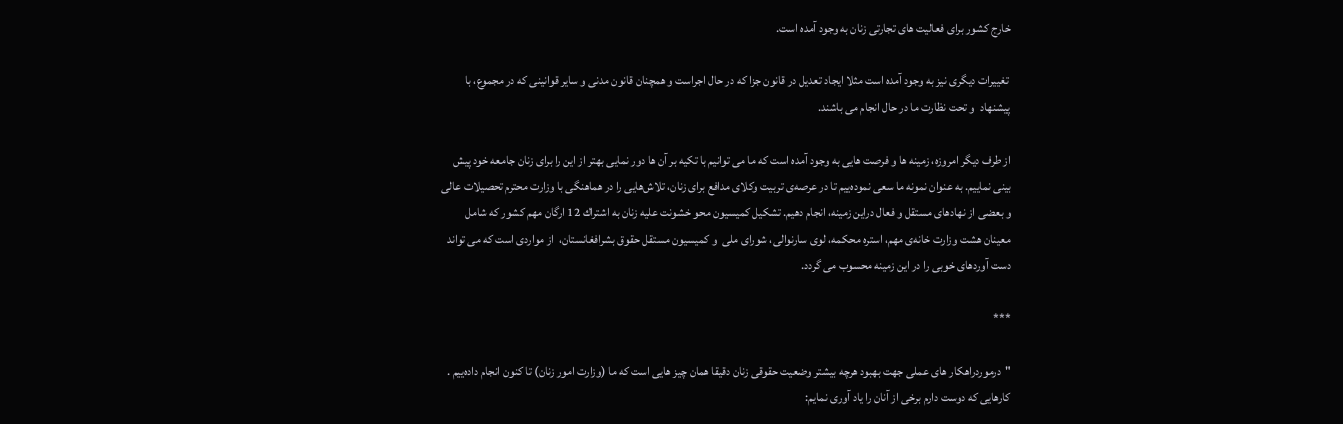خارج كشور برای فعالیت های تجارتی زنان به وجود آمده است.

 تغییرات دیگری نیز به وجود آمده است مثلا ایجاد تعدیل در قانون جزا كه در حال اجراست و همچنان قانون مدنی و سایر قوانینی كه در مجموع، با پیشنهاد  و تحت نظارت ما در حال انجام می باشند.

از طرف دیگر امروزه، زمینه ها و فرصت هایی به وجود آمده است كه ما می توانیم با تكیه بر آن ها دور نمایی بهتر از این را برای زنان جامعه خود پیش بینی نماییم. به عنوان نمونه ما سعی نموده‌ییم تا در عرصه‌ی تربیت وكلای مدافع برای زنان، تلاش‌هایی را در هماهنگی با وزارت محترم تحصیلات عالی و بعضی از نهادهای مستقل و فعال دراین زمینه، انجام دهیم. تشكیل كمیسیون محو خشونت علیه زنان به اشتراك 12 ارگان مهم كشور كه شامل معینان هشت وزارت خانه‌ی مهم، استره محكمه، لوی سارنوالی، شورای ملی  و كمیسیون مستقل حقوق بشرافغانستان،  از مواردی است كه می تواند دست آوردهای خوبی را در این زمینه محسوب می گردد.

***

"درموردراهكار های عملی جهت بهبود هرچه بیشتر وضعیت حقوقی زنان دقیقا همان چیز هایی است كه ما (وزارت امور زنان) تا كنون انجام داده‌ییم . كارهایی كه دوست دارم برخی از آنان را یاد آوری نمایم: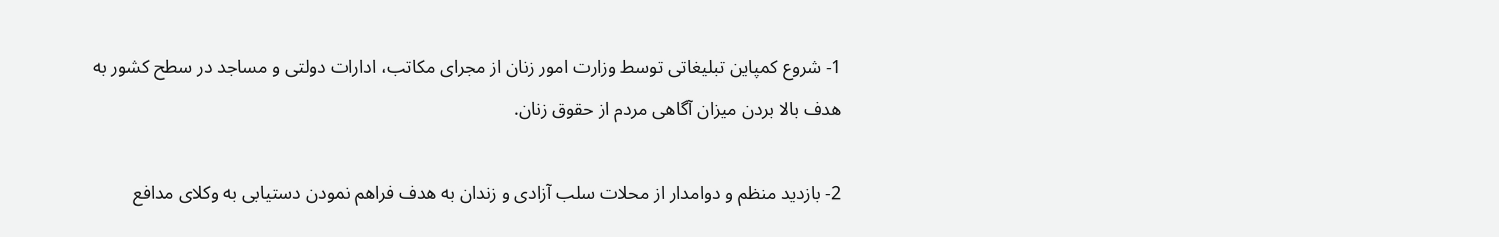1- شروع كمپاین تبلیغاتی توسط وزارت امور زنان از مجرای مكاتب، ادارات دولتی و مساجد در سطح كشور به هدف بالا بردن میزان آگاهی مردم از حقوق زنان.

2- بازدید منظم و دوامدار از محلات سلب آزادی و زندان به هدف فراهم نمودن دستیابی به وكلای مدافع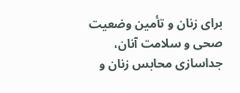برای زنان و تأمین وضعیت صحی و سلامت آنان، جداسازی محابس زنان و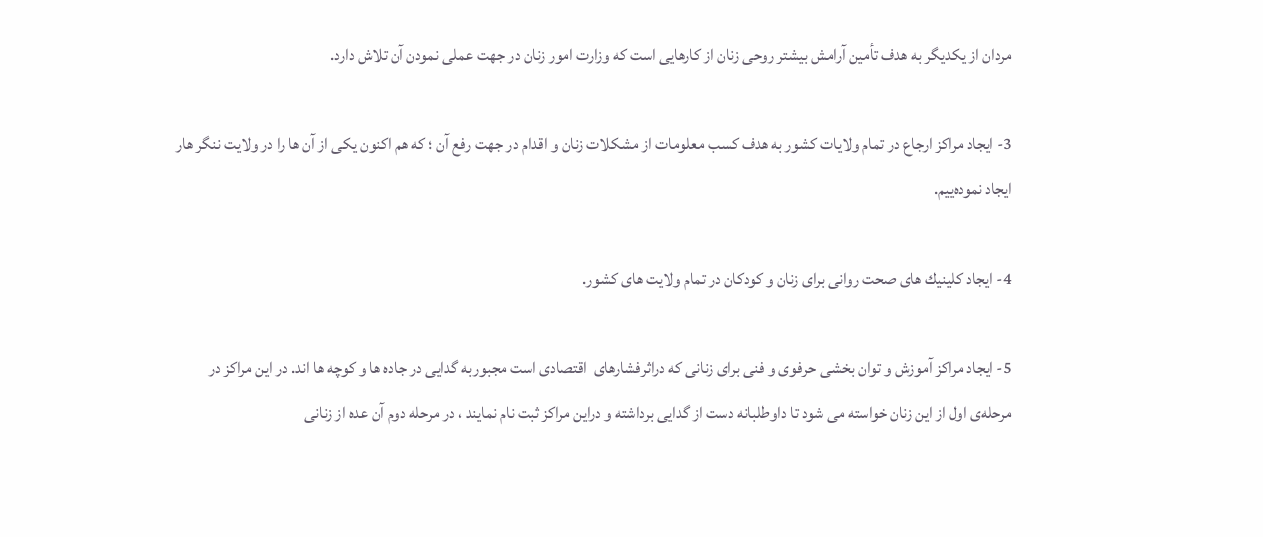مردان از یكدیگر به هدف تأمین آرامش بیشتر روحی زنان از كارهایی است كه وزارت امور زنان در جهت عملی نمودن آن تلاش دارد.

3- ایجاد مراكز ارجاع در تمام ولایات كشور به هدف كسب معلومات از مشكلات زنان و اقدام در جهت رفع آن ؛ كه هم اكنون یكی از آن ها را در ولایت ننگر هار ایجاد نموده‌ییم.

4- ایجاد كلینیك های صحت روانی برای زنان و كودكان در تمام ولایت های كشور.

5- ایجاد مراكز آموزش و توان بخشی حرفوی و فنی برای زنانی كه دراثرفشارهای  اقتصادی است مجبوربه گدایی در جاده ها و كوچه ها اند. در این مراكز در مرحله‌ی اول از این زنان خواسته می شود تا داوطلبانه دست از گدایی برداشته و دراین مراكز ثبت نام نمایند ، در مرحله دوم آن عده از زنانی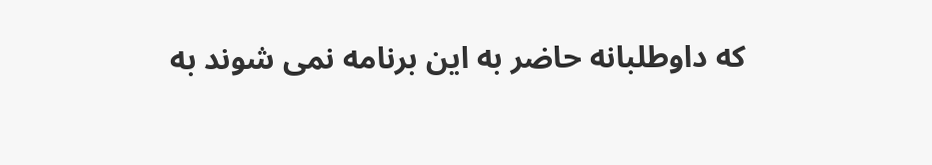كه داوطلبانه حاضر به این برنامه نمی شوند به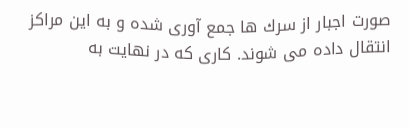صورت اجبار از سرك ها جمع آوری شده و به این مراكز انتقال داده می شوند. كاری كه در نهایت به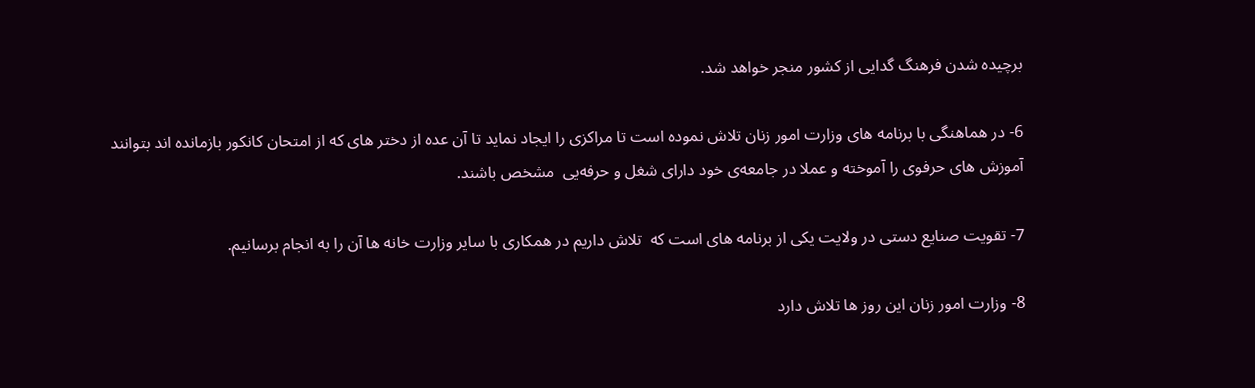برچیده شدن فرهنگ گدایی از كشور منجر خواهد شد.

6- در هماهنگی با برنامه های وزارت امور زنان تلاش نموده است تا مراكزی را ایجاد نماید تا آن عده از دختر های كه از امتحان كانكور بازمانده اند بتوانند آموزش های حرفوی را آموخته و عملا در جامعه‌ی خود دارای شغل و حرفه‌یی  مشخص باشند.

7- تقویت صنایع دستی در ولایت یكی از برنامه های است كه  تلاش داریم در همكاری با سایر وزارت خانه ها آن را به انجام برسانیم.

8- وزارت امور زنان این روز ها تلاش دارد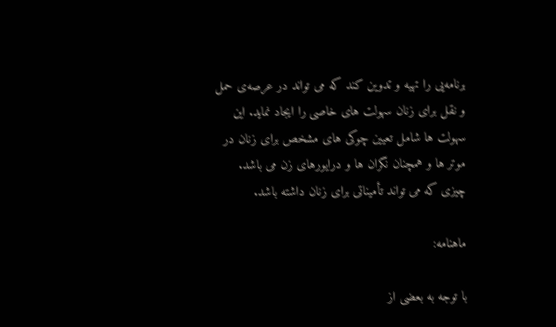برنامه‌یی را تهیه و تدوین كند كه می تواند در عرصه‌ی حمل و نقل برای زنان سهولت های خاصی را ایجاد نماید. این سهولت ها شامل تعیین چوكی های مشخص برای زنان در موتر ها و همچنان نگران ها و درایورهای زن می باشد. چیزی كه می تواند تأمیناتی برای زنان داشته باشد.

ماهنامه:

با توجه به بعضی از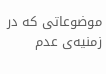موضوعاتی كه در زمنیه‌ی عدم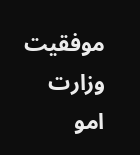موفقیت وزارت امو